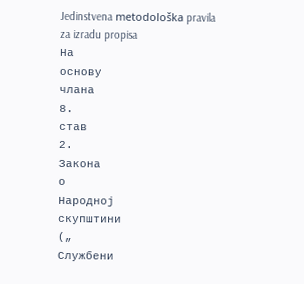Jedinstvena metodološka pravila za izradu propisa
На
основу
члана
8.
став
2.
Закона
о
Народној
скупштини
(„
Службени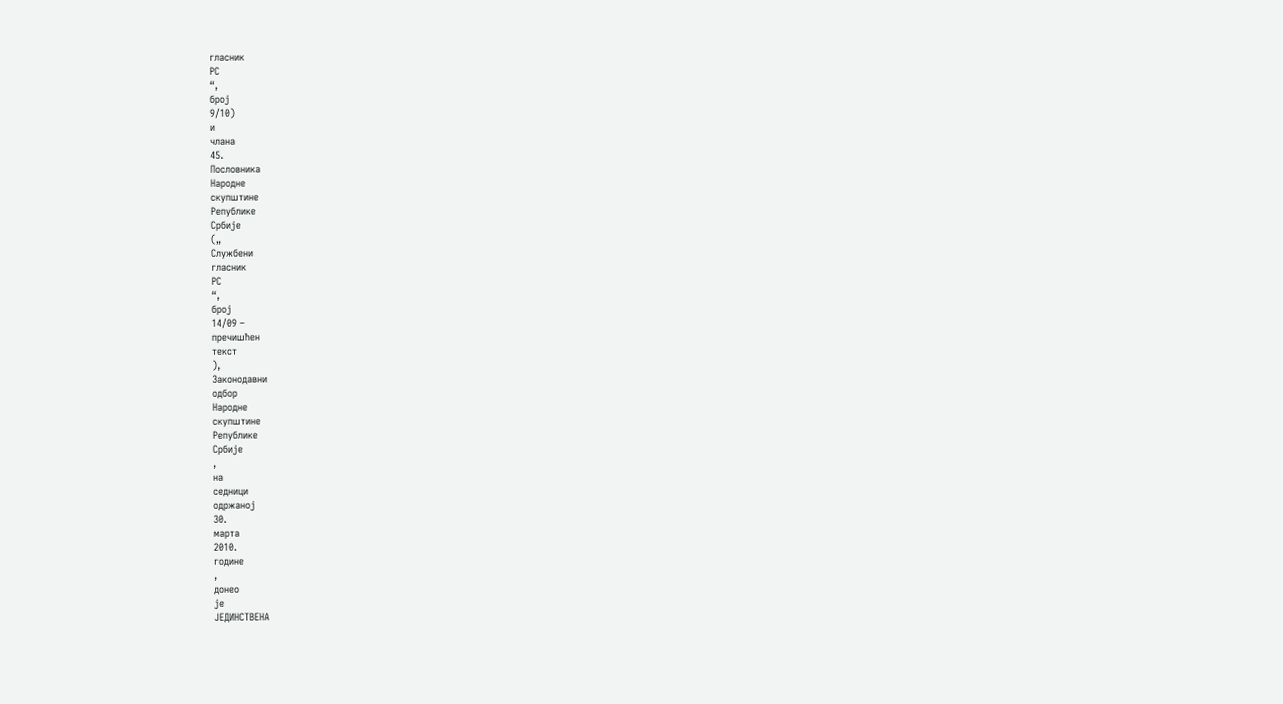гласник
РС
“,
број
9/10)
и
члана
45.
Пословника
Народне
скупштине
Републике
Србије
(„
Службени
гласник
РС
“,
број
14/09 –
пречишћен
текст
),
Законодавни
одбор
Народне
скупштине
Републике
Србије
,
на
седници
одржаној
30.
марта
2010.
године
,
донео
је
ЈЕДИНСТВЕНА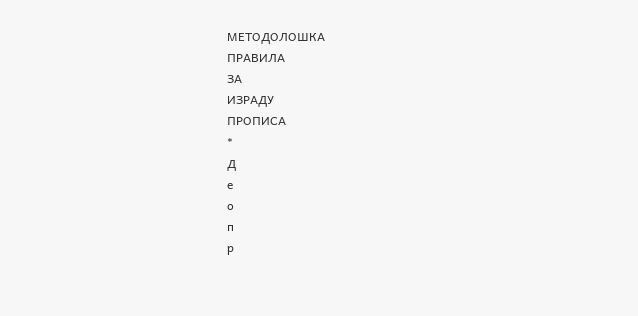МЕТОДОЛОШКА
ПРАВИЛА
ЗА
ИЗРАДУ
ПРОПИСА
*
Д
е
о
п
р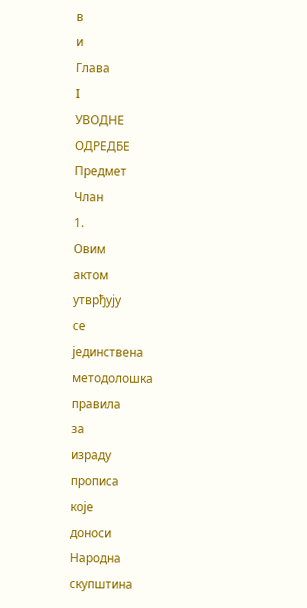в
и
Глава
I
УВОДНЕ
ОДРЕДБЕ
Предмет
Члан
1.
Овим
актом
утврђују
се
јединствена
методолошка
правила
за
израду
прописа
које
доноси
Народна
скупштина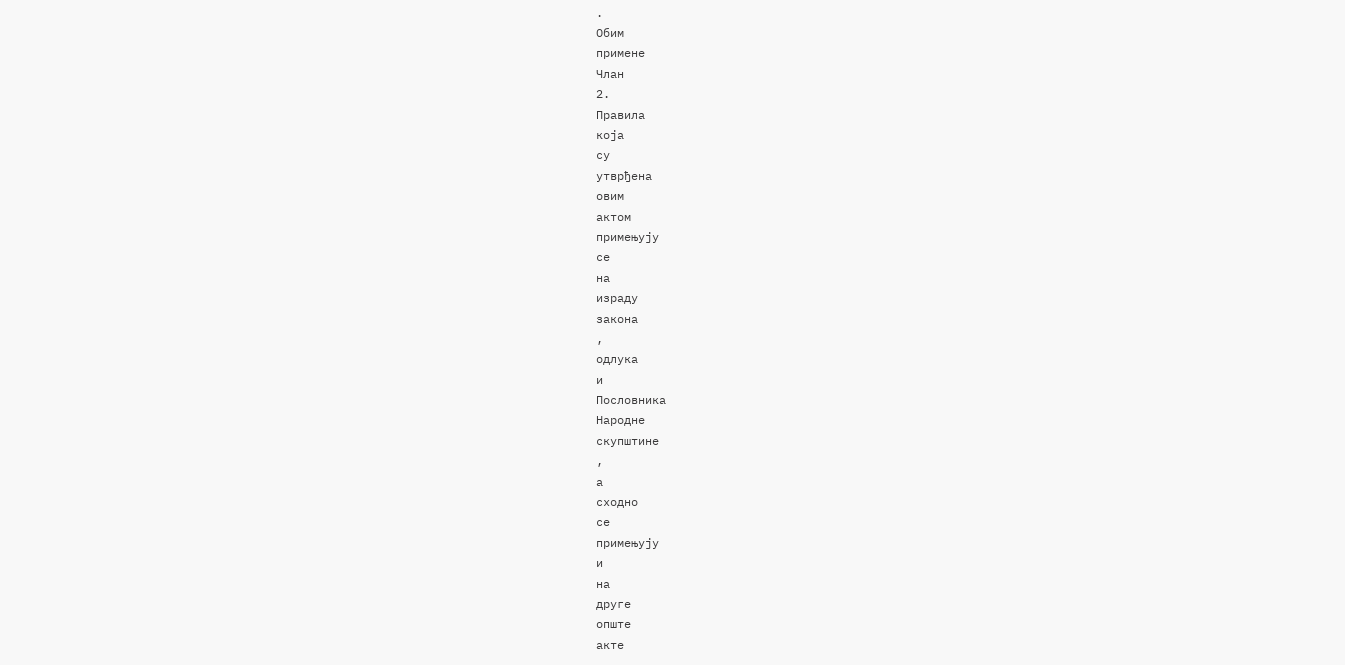.
Обим
примене
Члан
2.
Правила
која
су
утврђена
овим
актом
примењују
се
на
израду
закона
,
одлука
и
Пословника
Народне
скупштине
,
а
сходно
се
примењују
и
на
друге
опште
акте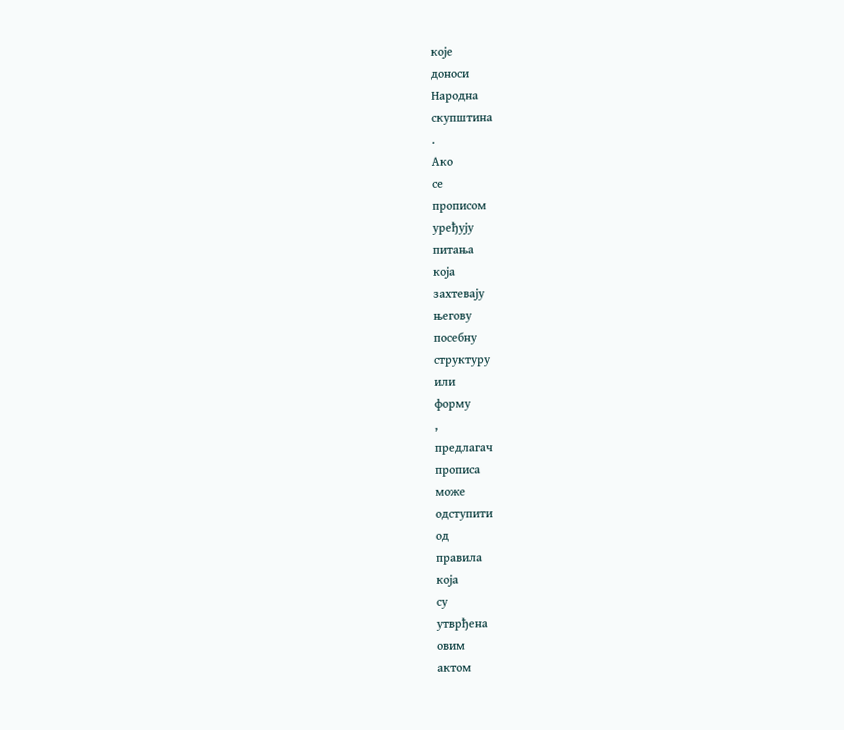које
доноси
Народна
скупштина
.
Ако
се
прописом
уређују
питања
која
захтевају
његову
посебну
структуру
или
форму
,
предлагач
прописа
може
одступити
од
правила
која
су
утврђена
овим
актом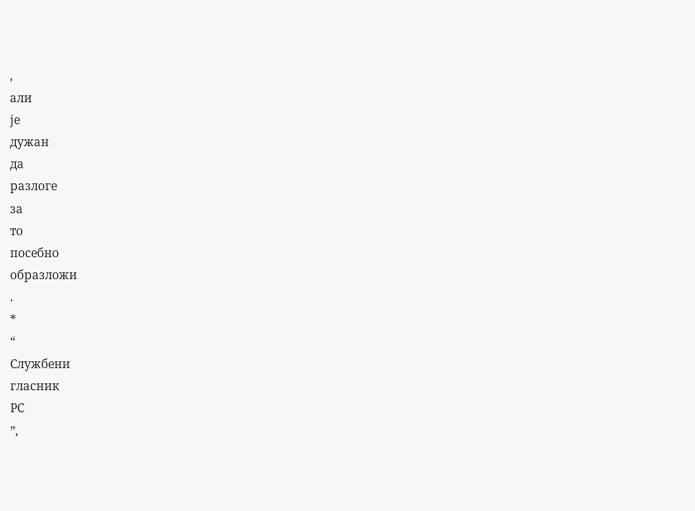,
али
је
дужан
да
разлоге
за
то
посебно
образложи
.
*
“
Службени
гласник
РС
”,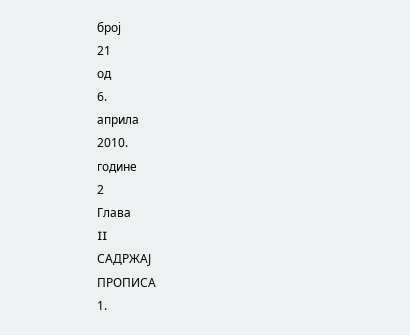број
21
од
6.
априла
2010.
године
2
Глава
II
САДРЖАЈ
ПРОПИСА
1.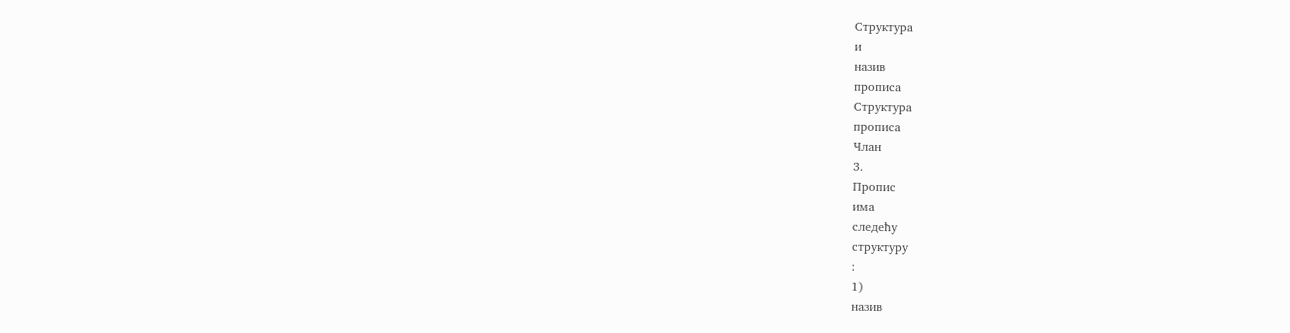Структура
и
назив
прописа
Структура
прописа
Члан
3.
Пропис
има
следећу
структуру
:
1)
назив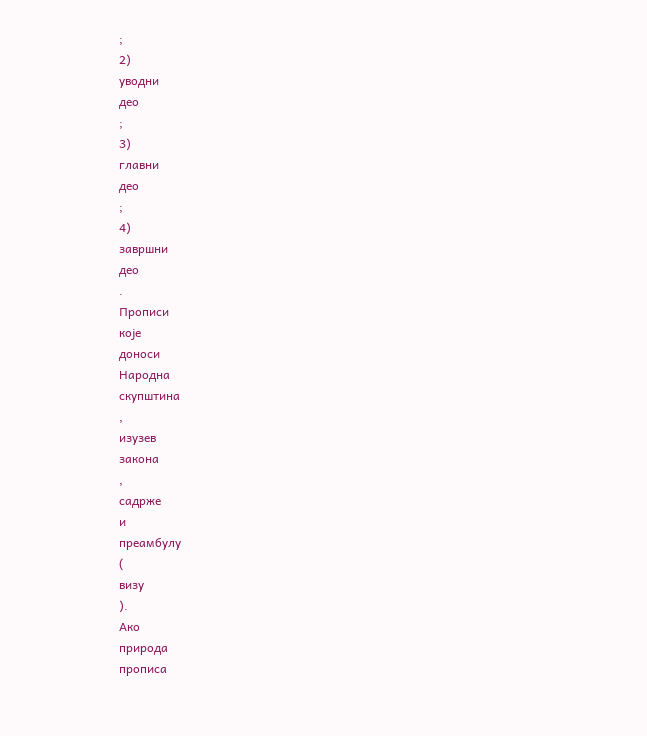;
2)
уводни
део
;
3)
главни
део
;
4)
завршни
део
.
Прописи
које
доноси
Народна
скупштина
,
изузев
закона
,
садрже
и
преамбулу
(
визу
).
Ако
природа
прописа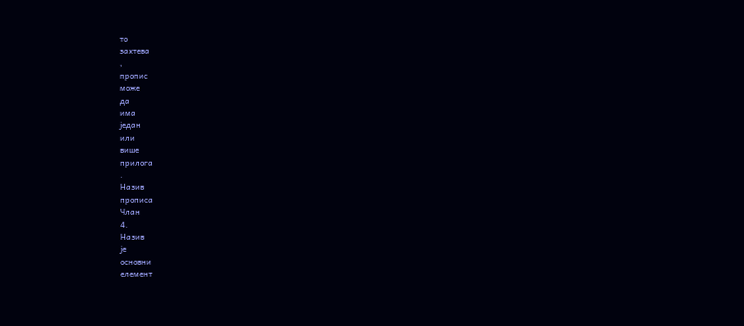то
захтева
,
пропис
може
да
има
један
или
више
прилога
.
Назив
прописа
Члан
4.
Назив
је
основни
елемент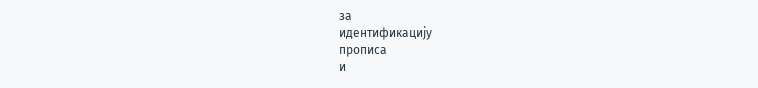за
идентификацију
прописа
и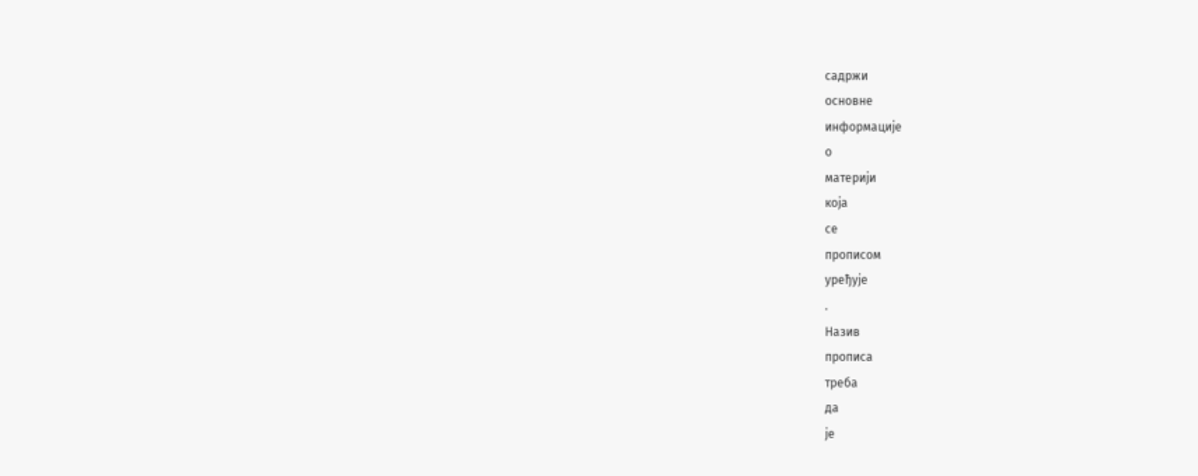садржи
основне
информације
о
материји
која
се
прописом
уређује
.
Назив
прописа
треба
да
је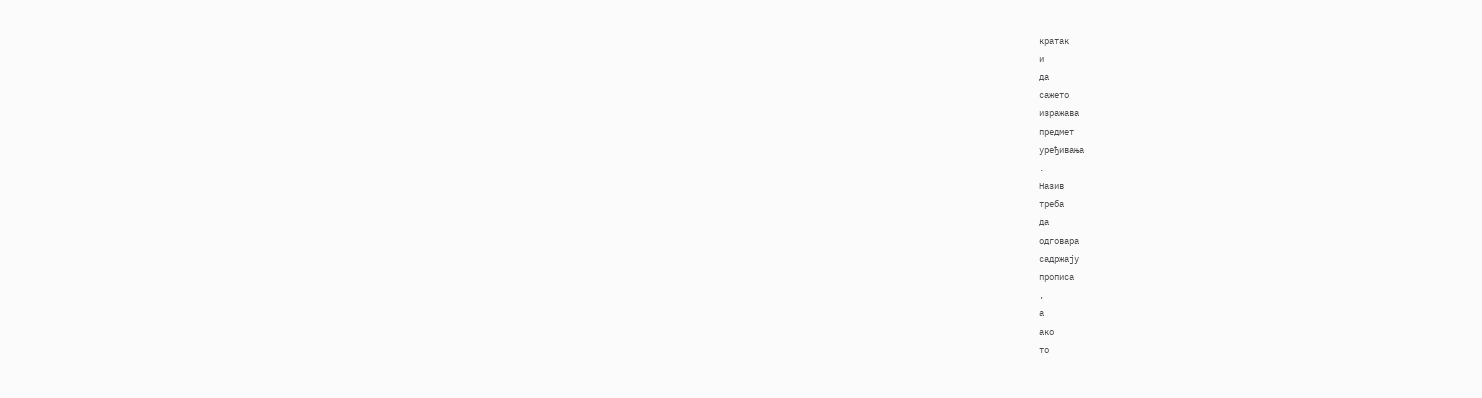кратак
и
да
сажето
изражава
предмет
уређивања
.
Назив
треба
да
одговара
садржају
прописа
,
а
ако
то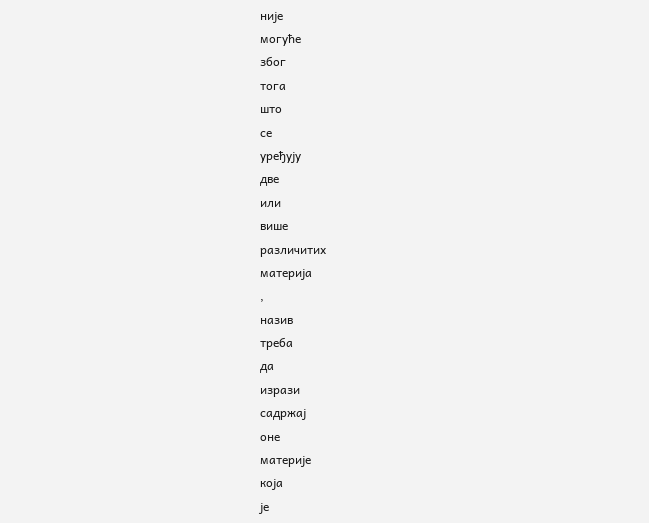није
могуће
због
тога
што
се
уређују
две
или
више
различитих
материја
,
назив
треба
да
изрази
садржај
оне
материје
која
је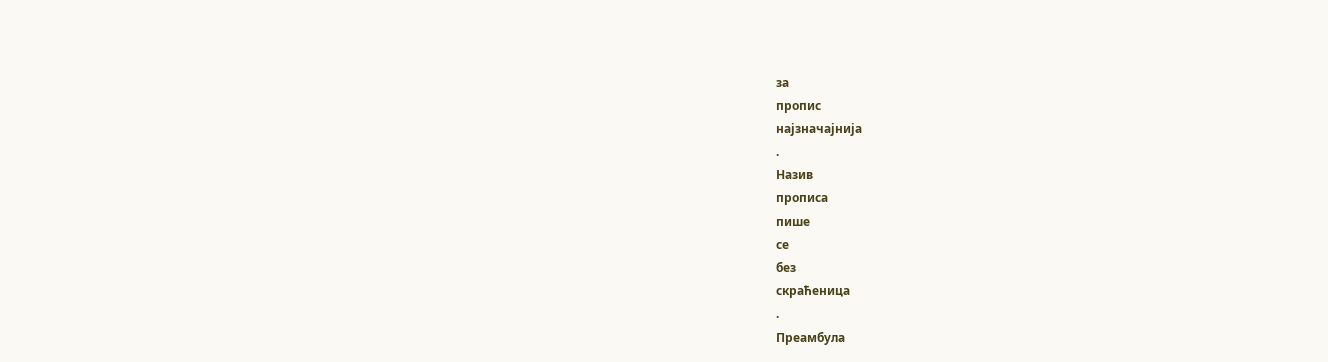за
пропис
најзначајнија
.
Назив
прописа
пише
се
без
скраћеница
.
Преамбула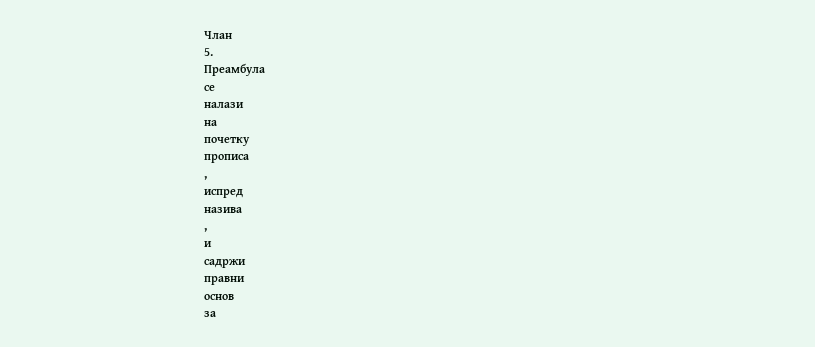Члан
5.
Преамбула
се
налази
на
почетку
прописа
,
испред
назива
,
и
садржи
правни
основ
за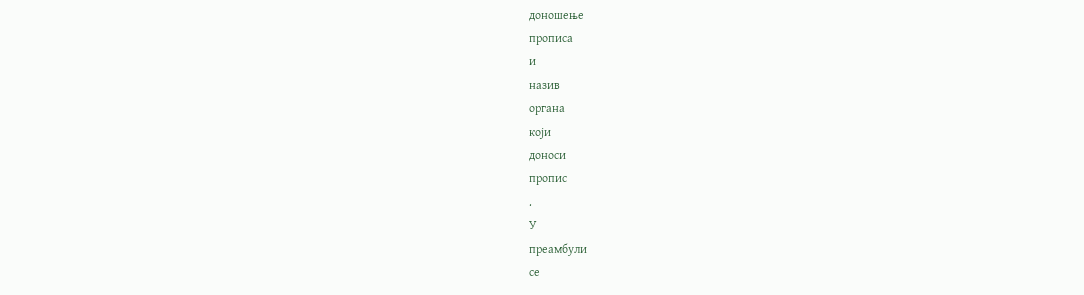доношење
прописа
и
назив
органа
који
доноси
пропис
.
У
преамбули
се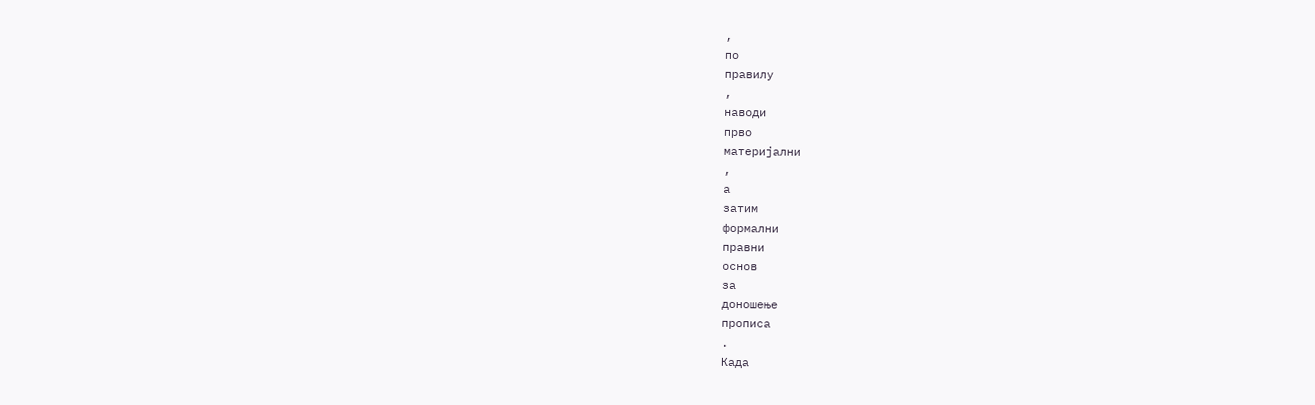,
по
правилу
,
наводи
прво
материјални
,
а
затим
формални
правни
основ
за
доношење
прописа
.
Када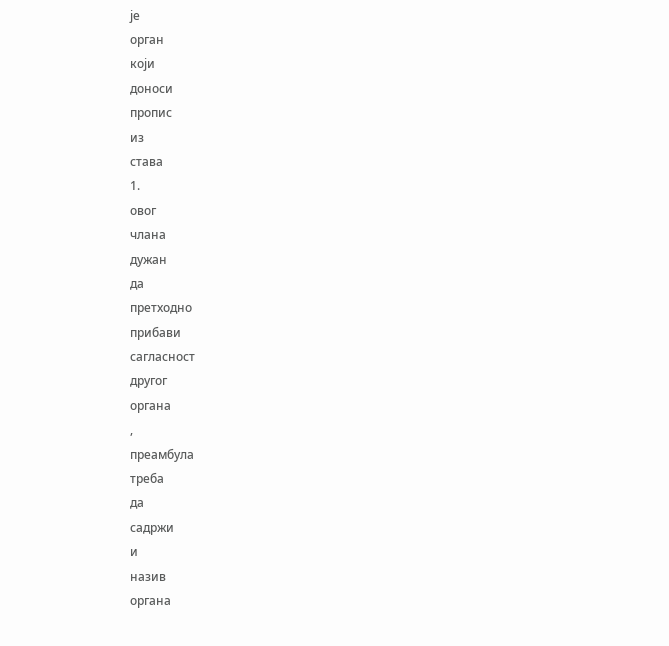је
орган
који
доноси
пропис
из
става
1.
овог
члана
дужан
да
претходно
прибави
сагласност
другог
органа
,
преамбула
треба
да
садржи
и
назив
органа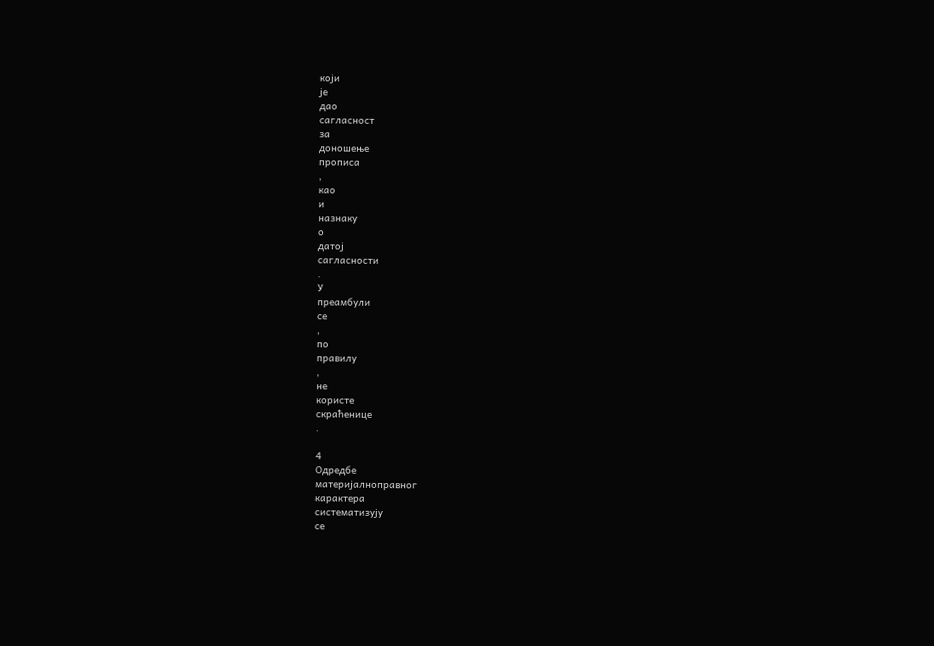који
је
дао
сагласност
за
доношење
прописа
,
као
и
назнаку
о
датој
сагласности
.
У
преамбули
се
,
по
правилу
,
не
користе
скраћенице
.

4
Одредбе
материјалноправног
карактера
систематизују
се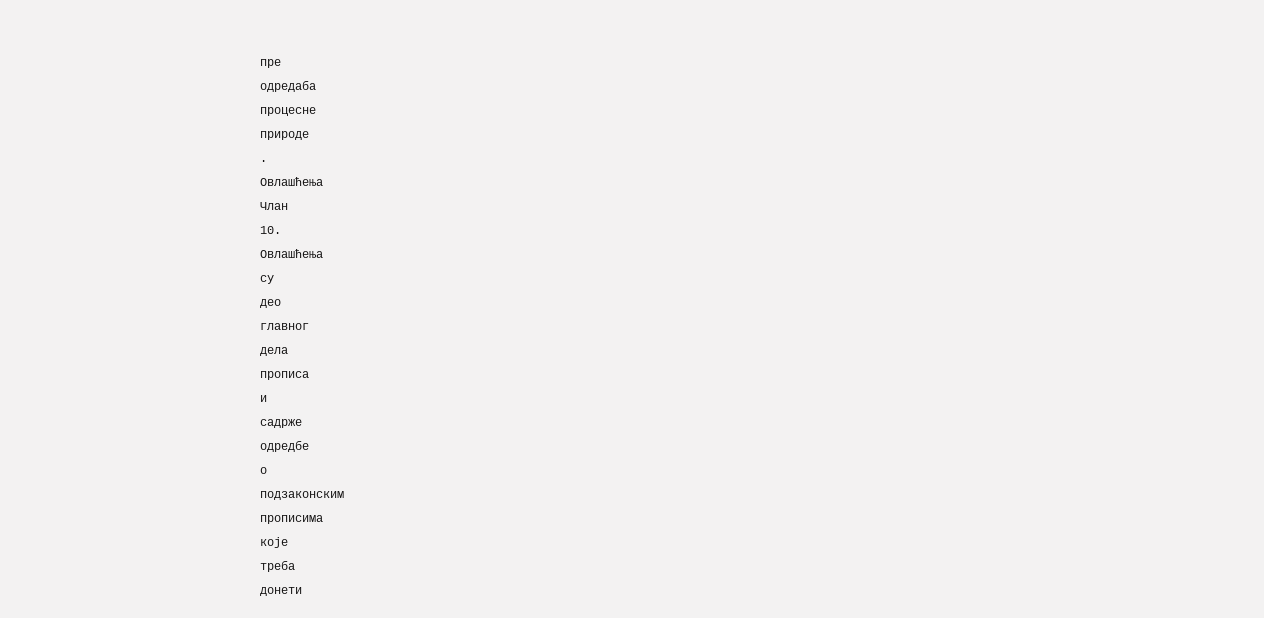пре
одредаба
процесне
природе
.
Овлашћења
Члан
10.
Овлашћења
су
део
главног
дела
прописа
и
садрже
одредбе
о
подзаконским
прописима
које
треба
донети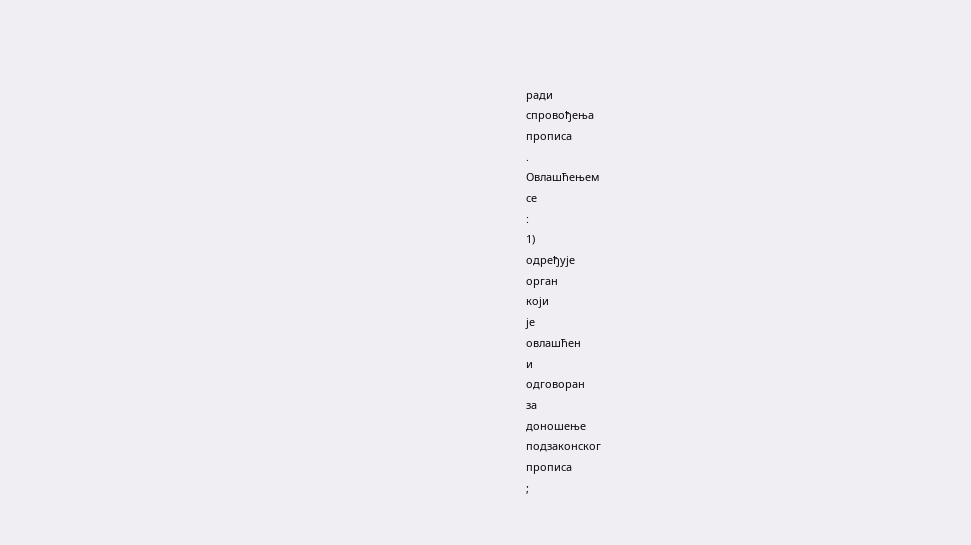ради
спровођења
прописа
.
Овлашћењем
се
:
1)
одређује
орган
који
је
овлашћен
и
одговоран
за
доношење
подзаконског
прописа
;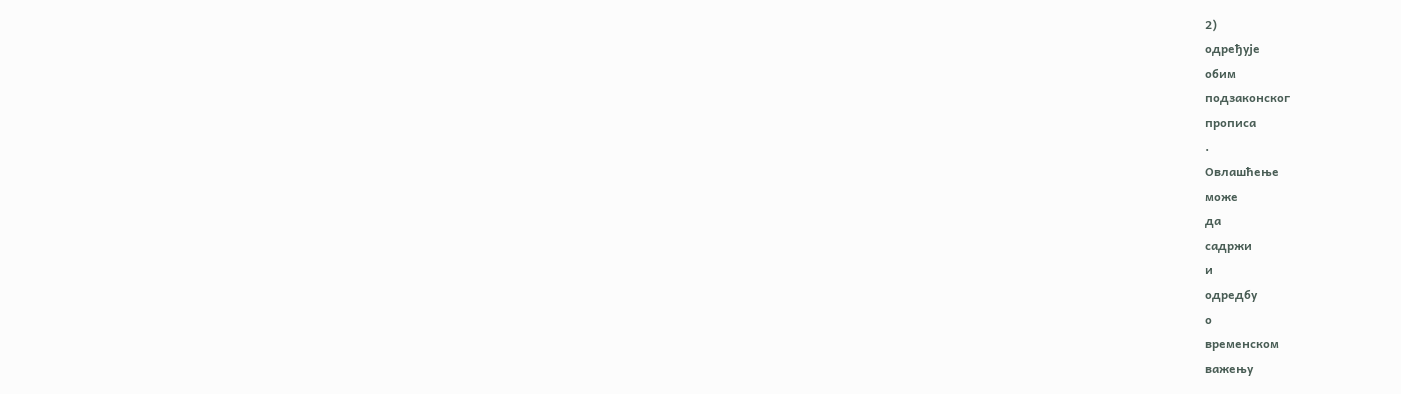2)
одређује
обим
подзаконског
прописа
.
Овлашћење
може
да
садржи
и
одредбу
о
временском
важењу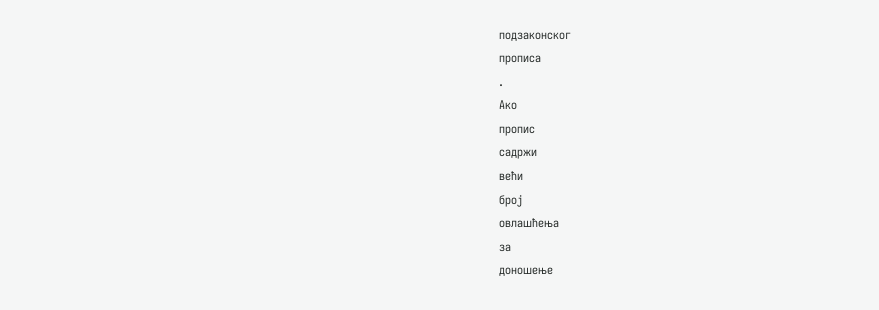подзаконског
прописа
.
Ако
пропис
садржи
већи
број
овлашћења
за
доношење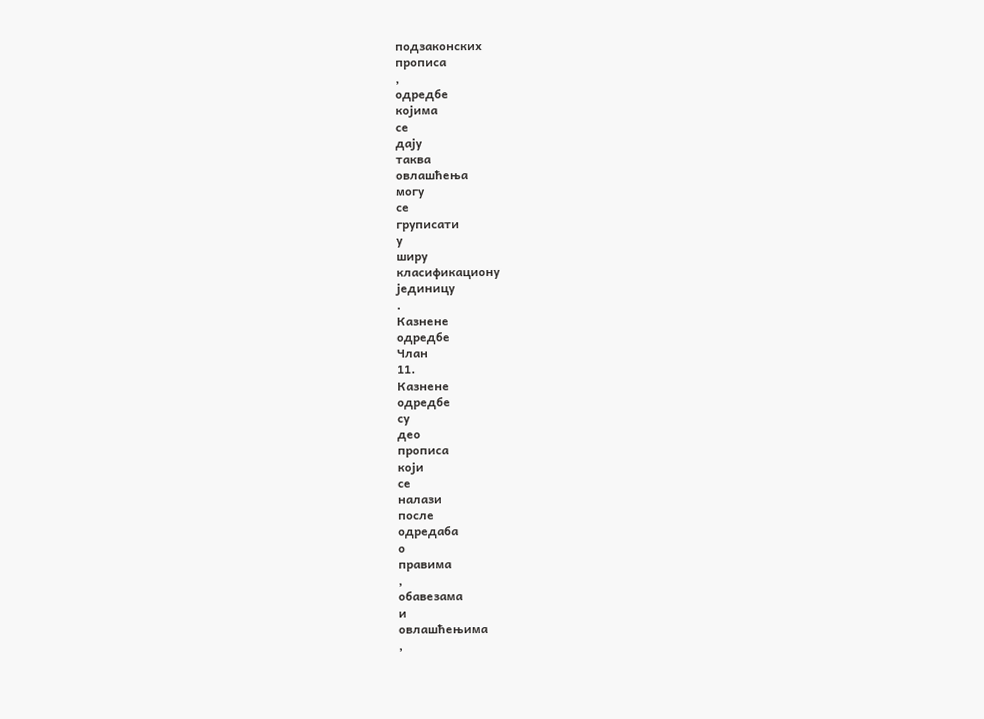подзаконских
прописа
,
одредбе
којима
се
дају
таква
овлашћења
могу
се
груписати
у
ширу
класификациону
јединицу
.
Казнене
одредбе
Члан
11.
Казнене
одредбе
су
део
прописа
који
се
налази
после
одредаба
о
правима
,
обавезама
и
овлашћењима
,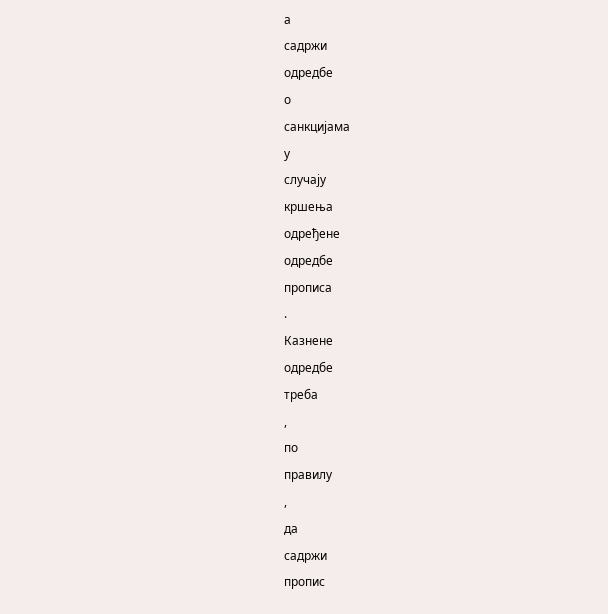а
садржи
одредбе
о
санкцијама
у
случају
кршења
одређене
одредбе
прописа
.
Казнене
одредбе
треба
,
по
правилу
,
да
садржи
пропис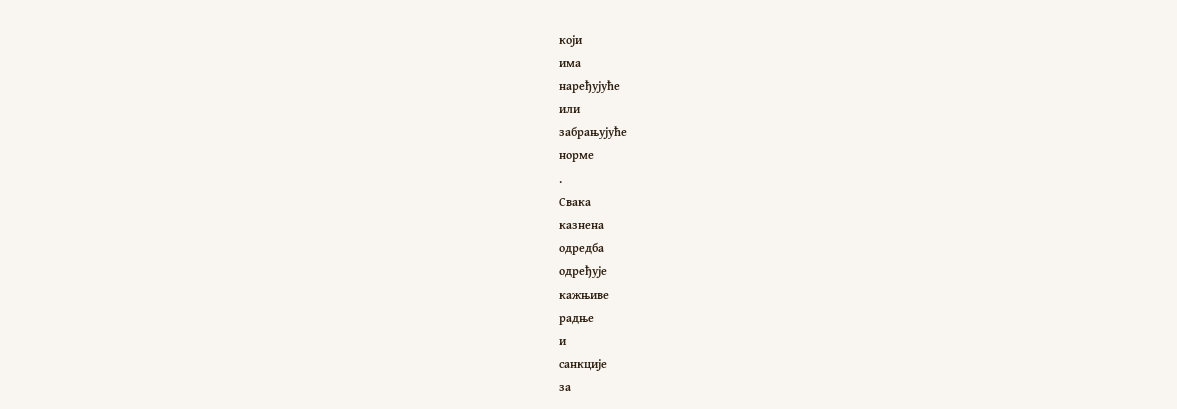који
има
наређујуће
или
забрањујуће
норме
.
Свака
казнена
одредба
одређује
кажњиве
радње
и
санкције
за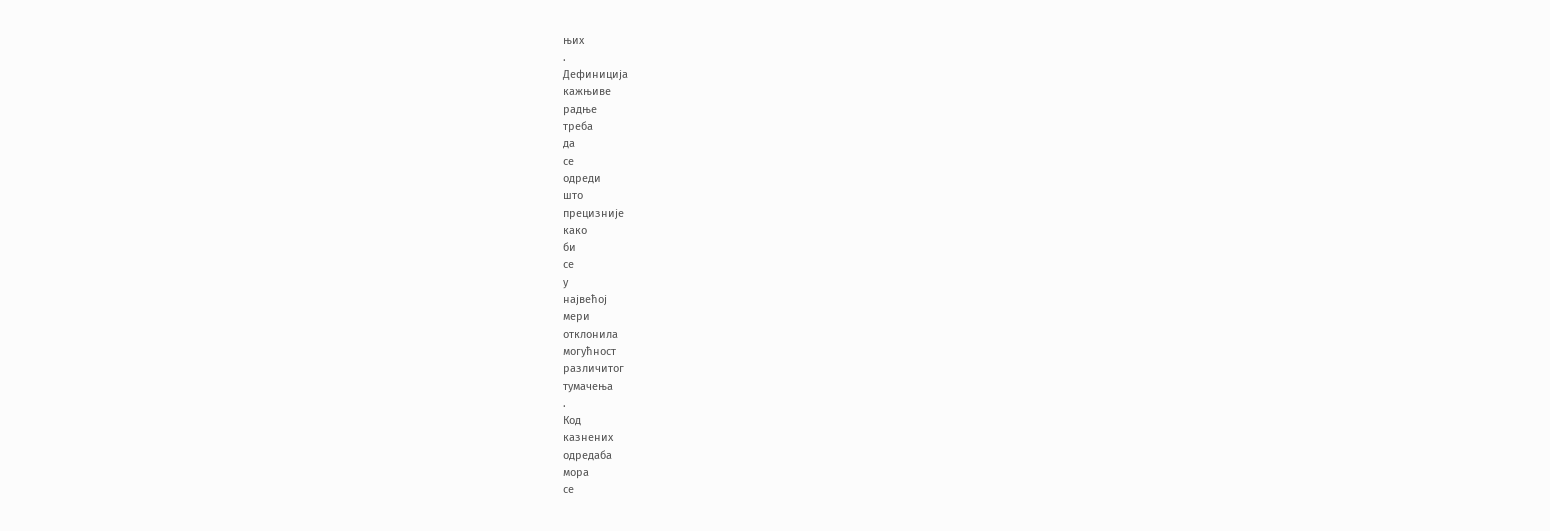њих
.
Дефиниција
кажњиве
радње
треба
да
се
одреди
што
прецизније
како
би
се
у
највећој
мери
отклонила
могућност
различитог
тумачења
.
Код
казнених
одредаба
мора
се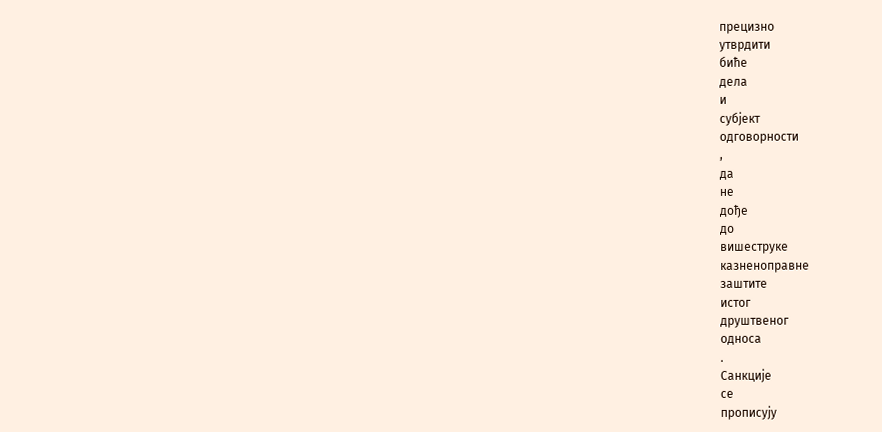прецизно
утврдити
биће
дела
и
субјект
одговорности
,
да
не
дође
до
вишеструке
казненоправне
заштите
истог
друштвеног
односа
.
Санкције
се
прописују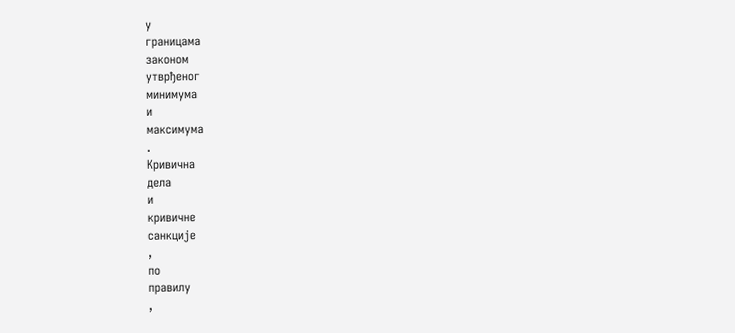у
границама
законом
утврђеног
минимума
и
максимума
.
Кривична
дела
и
кривичне
санкције
,
по
правилу
,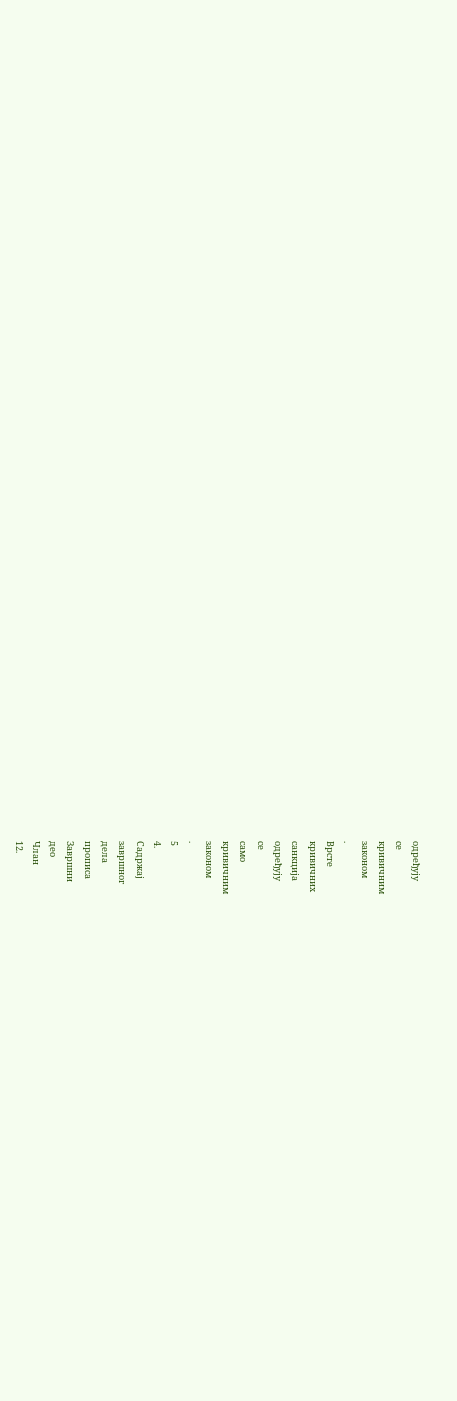одређују
се
кривичним
законом
.
Врсте
кривичних
санкција
одређују
се
само
кривичним
законом
.
5
4.
Садржај
завршног
дела
прописа
Завршни
део
Члан
12.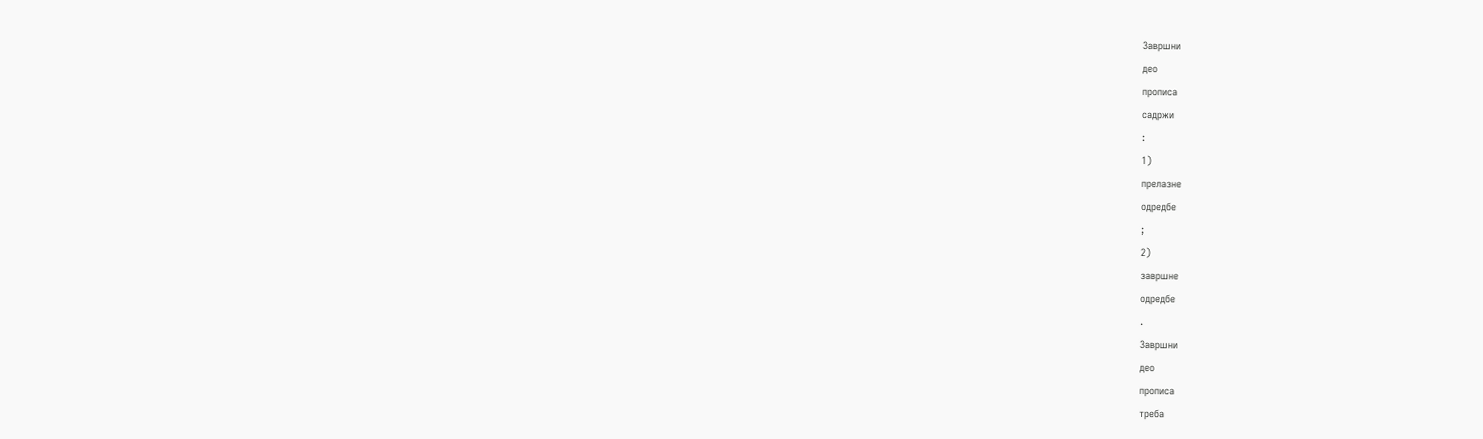Завршни
део
прописа
садржи
:
1)
прелазне
одредбе
;
2)
завршне
одредбе
.
Завршни
део
прописа
треба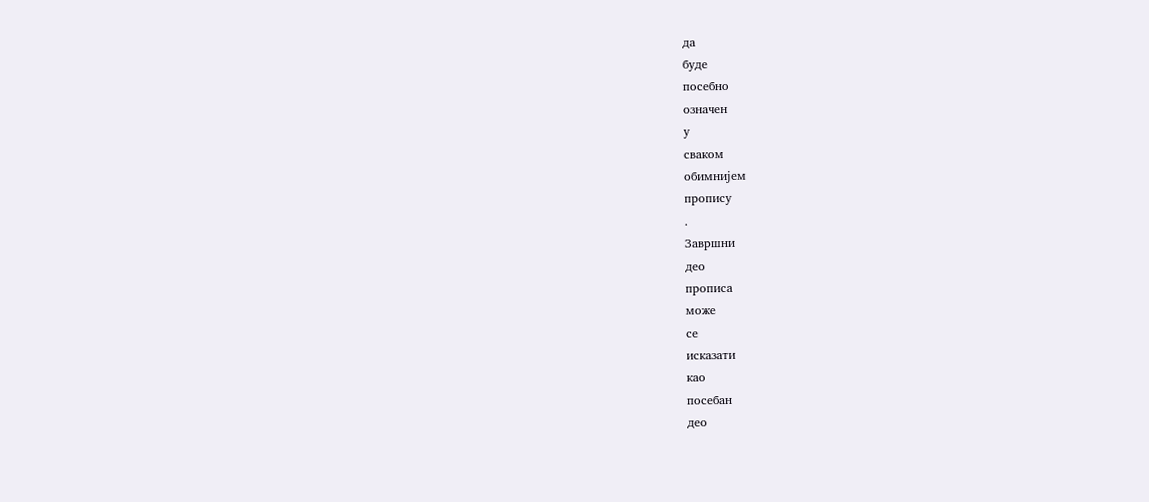да
буде
посебно
означен
у
сваком
обимнијем
пропису
.
Завршни
део
прописа
може
се
исказати
као
посебан
део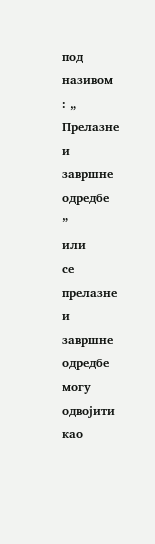под
називом
: „
Прелазне
и
завршне
одредбе
”
или
се
прелазне
и
завршне
одредбе
могу
одвојити
као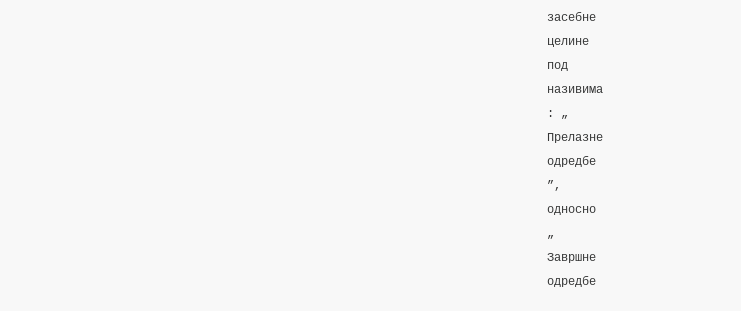засебне
целине
под
називима
: „
Прелазне
одредбе
”,
односно
„
Завршне
одредбе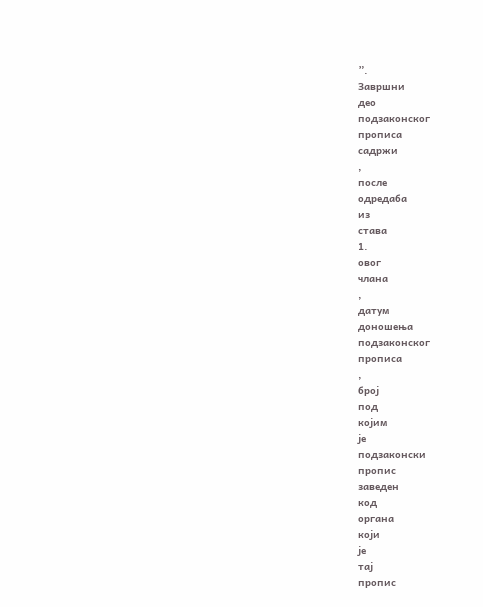”.
Завршни
део
подзаконског
прописа
садржи
,
после
одредаба
из
става
1.
овог
члана
,
датум
доношења
подзаконског
прописа
,
број
под
којим
је
подзаконски
пропис
заведен
код
органа
који
је
тај
пропис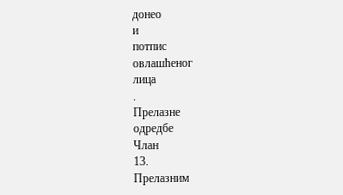донео
и
потпис
овлашћеног
лица
.
Прелазне
одредбе
Члан
13.
Прелазним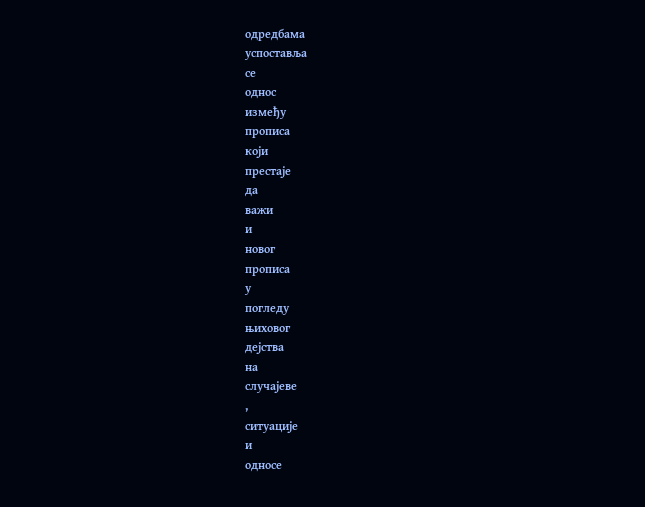одредбама
успоставља
се
однос
између
прописа
који
престаје
да
важи
и
новог
прописа
у
погледу
њиховог
дејства
на
случајеве
,
ситуације
и
односе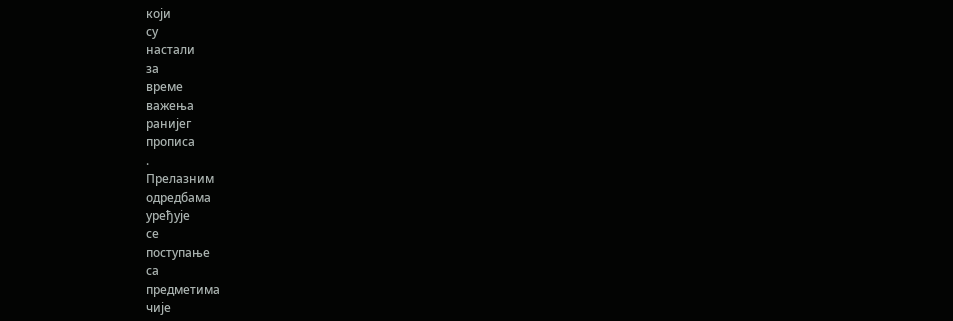који
су
настали
за
време
важења
ранијег
прописа
.
Прелазним
одредбама
уређује
се
поступање
са
предметима
чије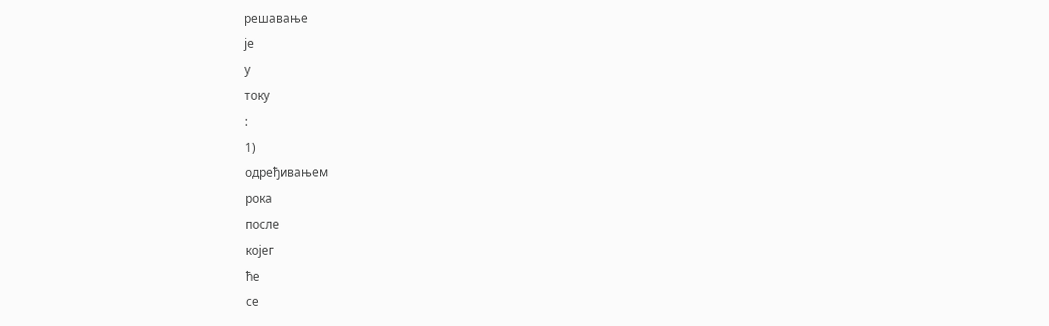решавање
је
у
току
:
1)
одређивањем
рока
после
којег
ће
се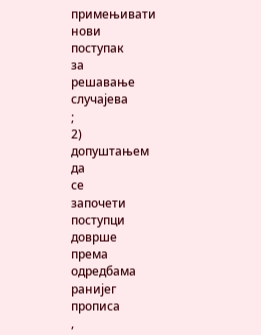примењивати
нови
поступак
за
решавање
случајева
;
2)
допуштањем
да
се
започети
поступци
доврше
према
одредбама
ранијег
прописа
,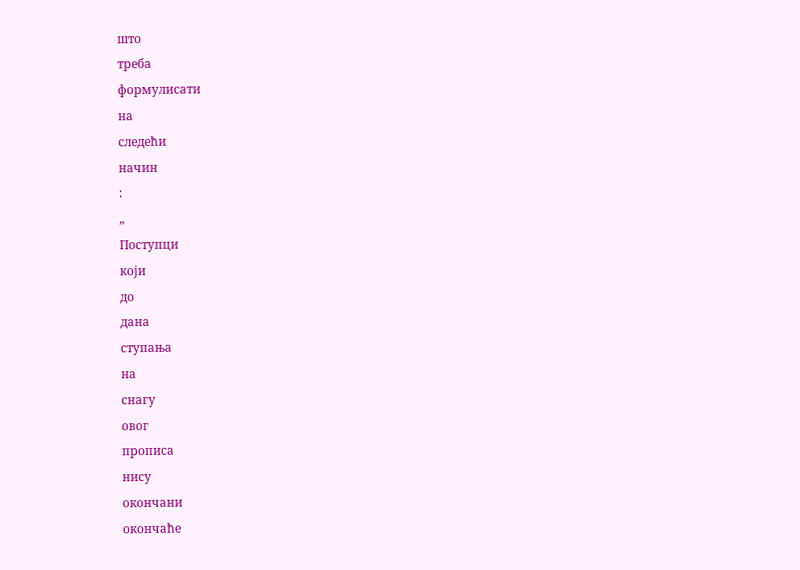што
треба
формулисати
на
следећи
начин
:
„
Поступци
који
до
дана
ступања
на
снагу
овог
прописа
нису
окончани
окончаће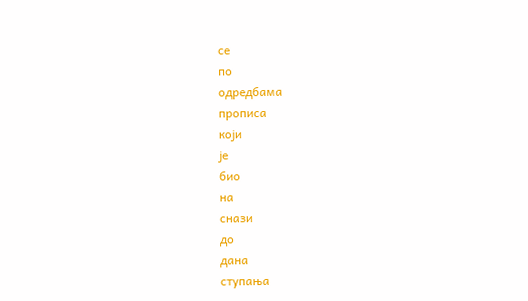се
по
одредбама
прописа
који
је
био
на
снази
до
дана
ступања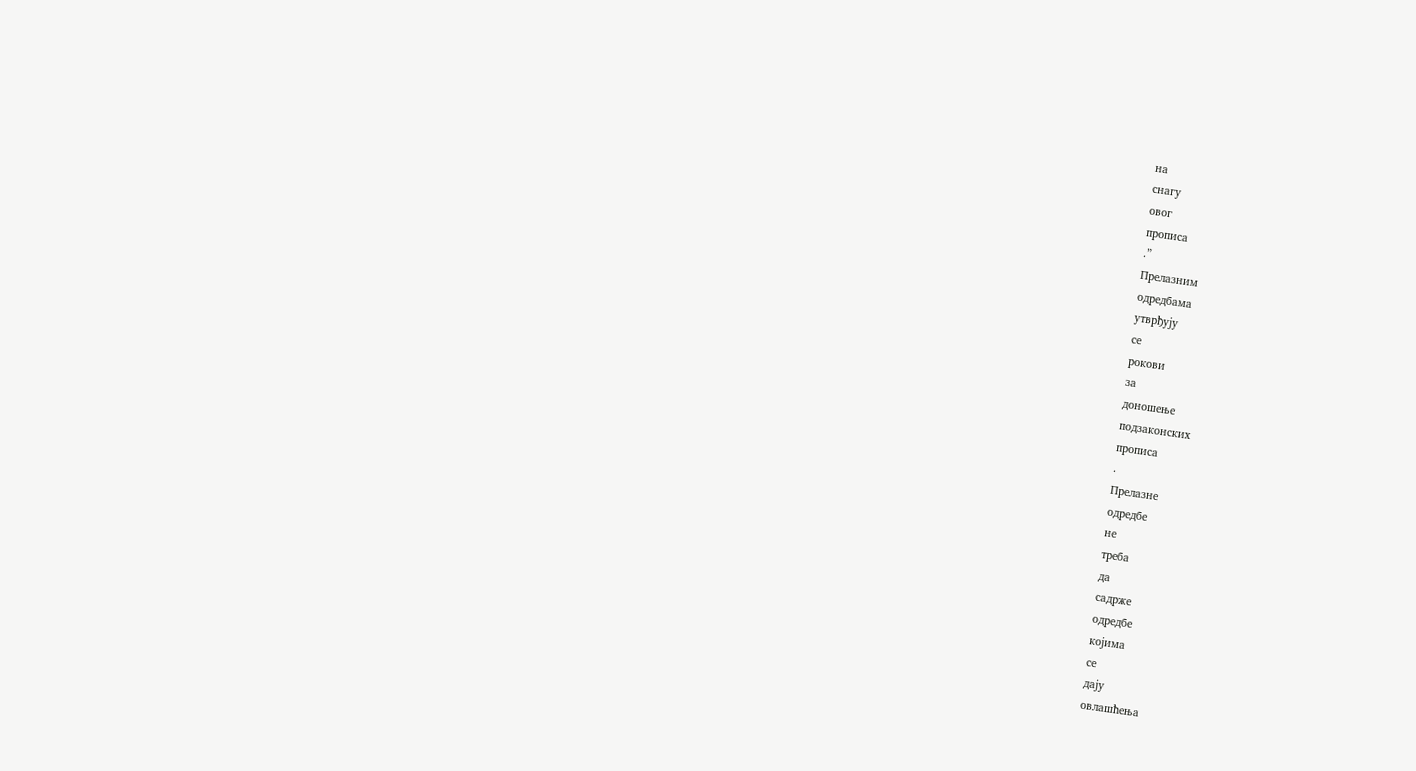на
снагу
овог
прописа
.”
Прелазним
одредбама
утврђују
се
рокови
за
доношење
подзаконских
прописа
.
Прелазне
одредбе
не
треба
да
садрже
одредбе
којима
се
дају
овлашћења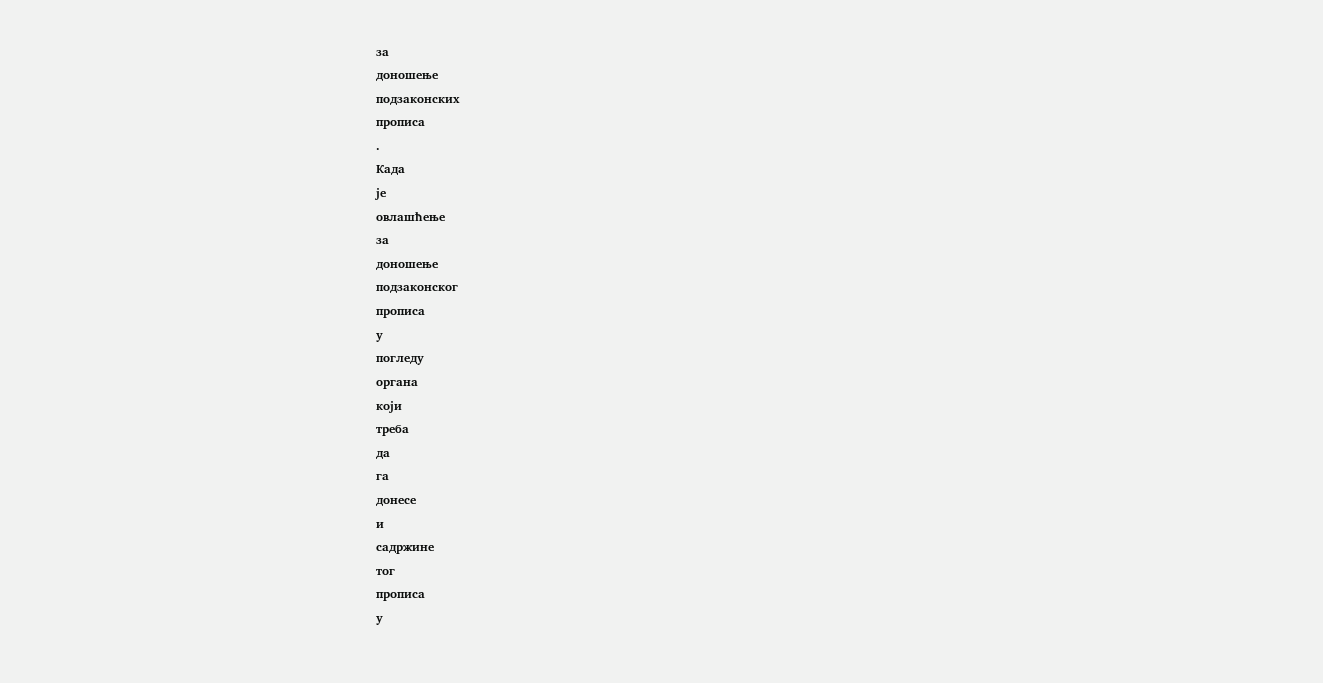за
доношење
подзаконских
прописа
.
Када
је
овлашћење
за
доношење
подзаконског
прописа
у
погледу
органа
који
треба
да
га
донесе
и
садржине
тог
прописа
у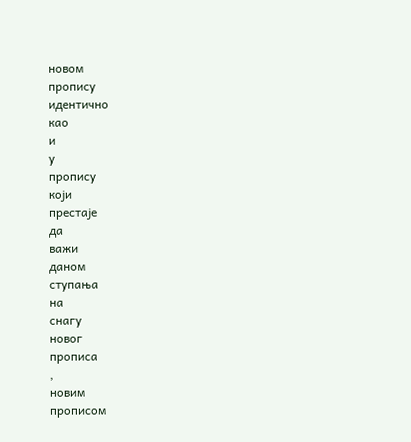новом
пропису
идентично
као
и
у
пропису
који
престаје
да
важи
даном
ступања
на
снагу
новог
прописа
,
новим
прописом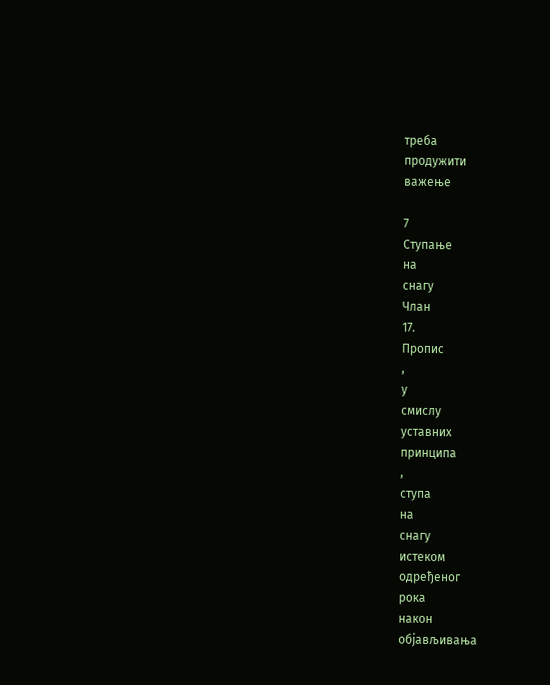треба
продужити
важење

7
Ступање
на
снагу
Члан
17.
Пропис
,
у
смислу
уставних
принципа
,
ступа
на
снагу
истеком
одређеног
рока
након
објављивања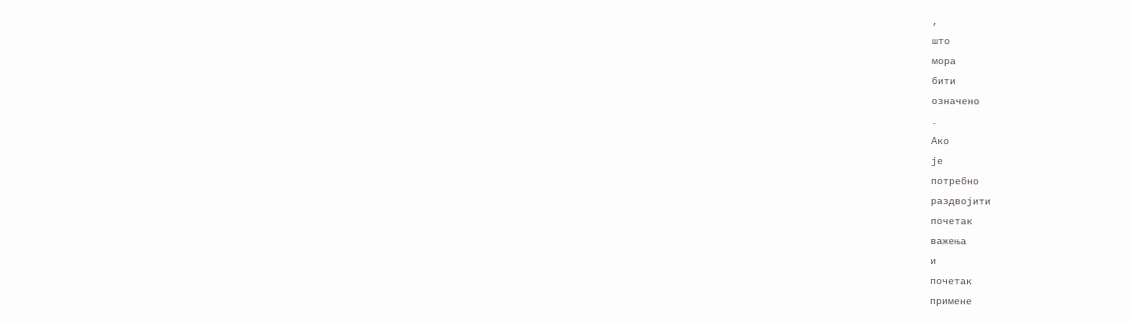,
што
мора
бити
означено
.
Ако
је
потребно
раздвојити
почетак
важења
и
почетак
примене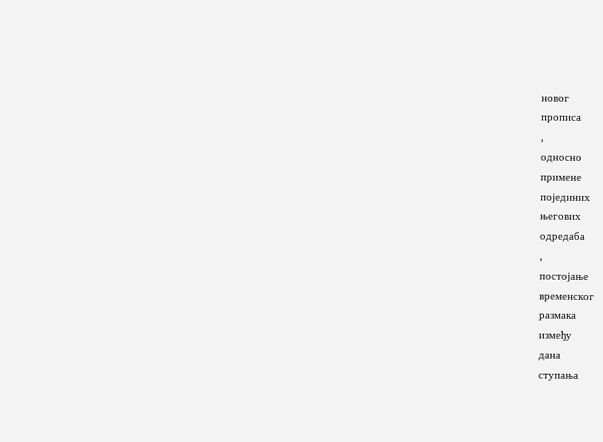новог
прописа
,
односно
примене
појединих
његових
одредаба
,
постојање
временског
размака
између
дана
ступања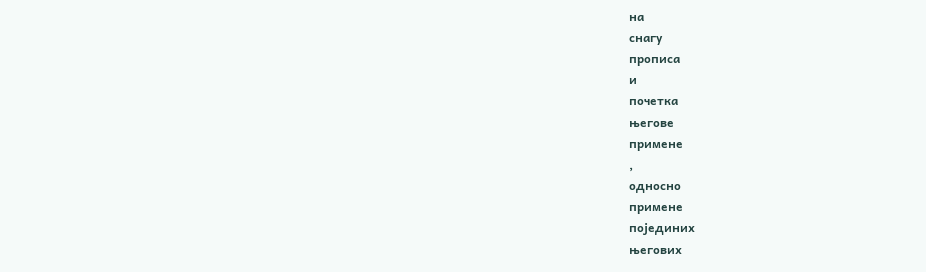на
снагу
прописа
и
почетка
његове
примене
,
односно
примене
појединих
његових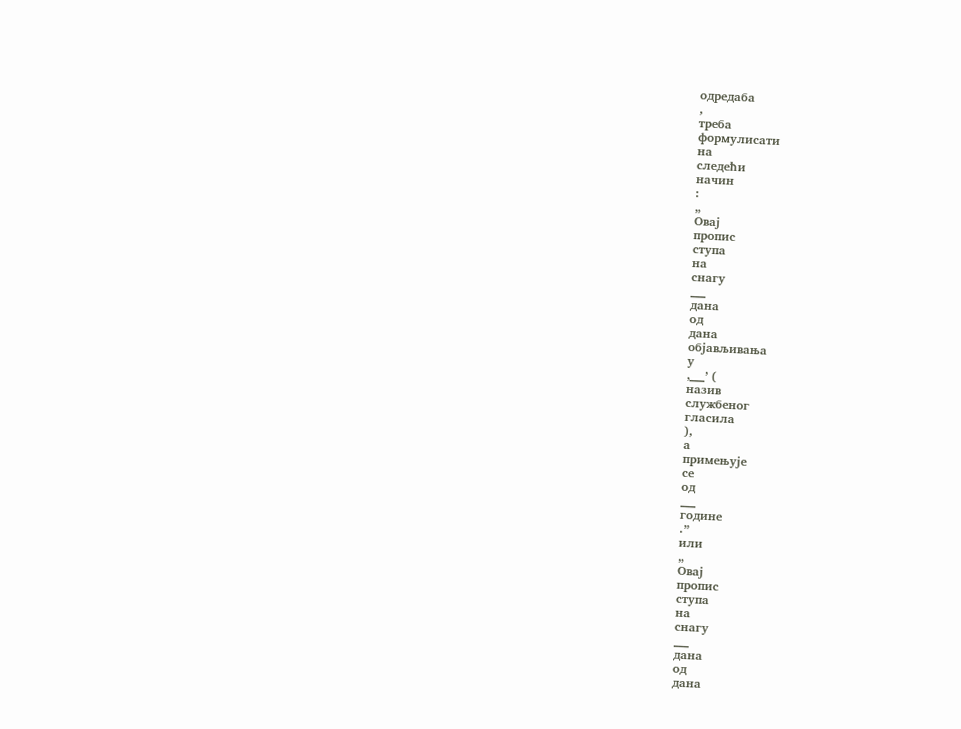одредаба
,
треба
формулисати
на
следећи
начин
:
„
Овај
пропис
ступа
на
снагу
___
дана
од
дана
објављивања
у
‚___’ (
назив
службеног
гласила
),
а
примењује
се
од
___
године
.”
или
„
Овај
пропис
ступа
на
снагу
___
дана
од
дана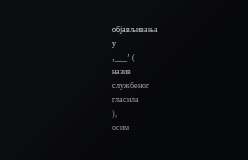објављивања
у
‚___’ (
назив
службеног
гласила
),
осим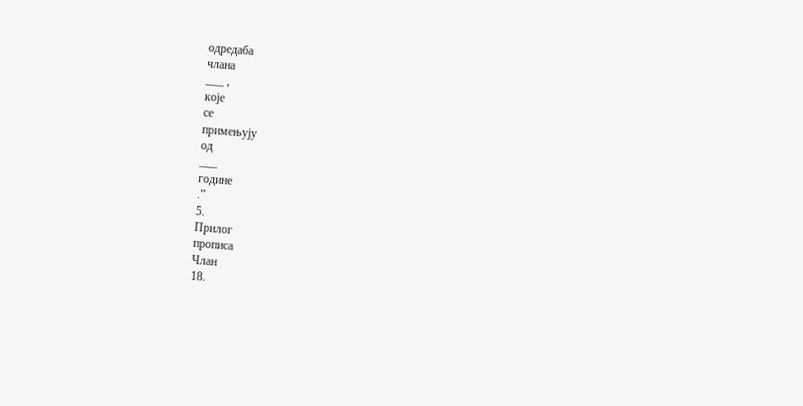одредаба
члана
___ ,
које
се
примењују
од
___
године
.”
5.
Прилог
прописа
Члан
18.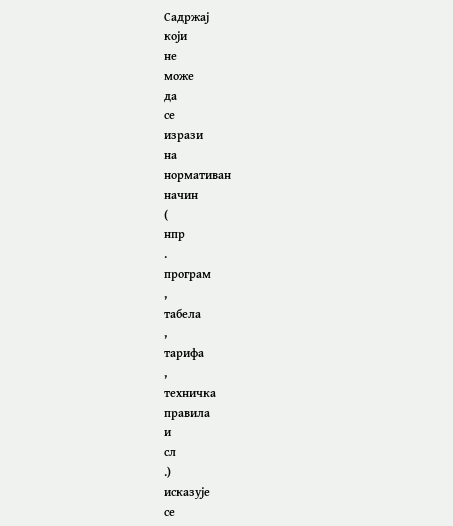Садржај
који
не
може
да
се
изрази
на
нормативан
начин
(
нпр
.
програм
,
табела
,
тарифа
,
техничка
правила
и
сл
.)
исказује
се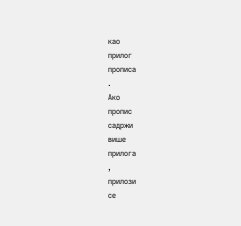као
прилог
прописа
.
Ако
пропис
садржи
више
прилога
,
прилози
се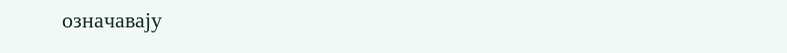означавају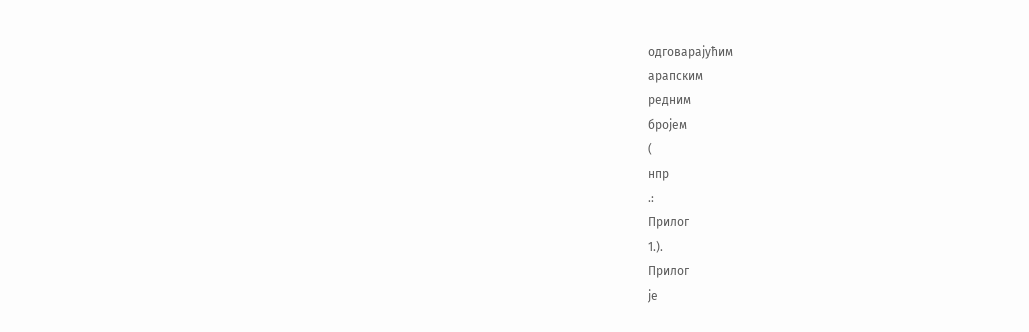одговарајућим
арапским
редним
бројем
(
нпр
.:
Прилог
1.).
Прилог
је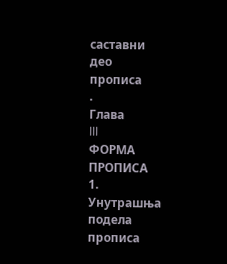саставни
део
прописа
.
Глава
III
ФОРМА
ПРОПИСА
1.
Унутрашња
подела
прописа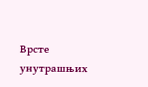Врсте
унутрашњих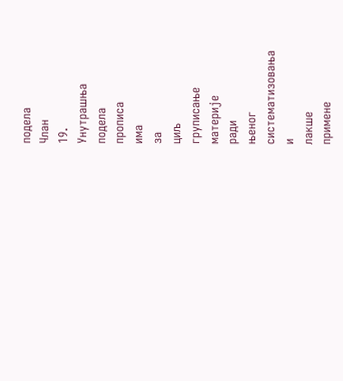подела
Члан
19.
Унутрашња
подела
прописа
има
за
циљ
груписање
материје
ради
њеног
систематизовања
и
лакше
примене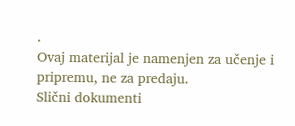.
Ovaj materijal je namenjen za učenje i pripremu, ne za predaju.
Slični dokumenti